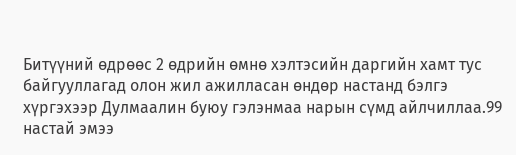Битүүний өдрөөс 2 өдрийн өмнө хэлтэсийн даргийн хамт тус байгууллагад олон жил ажилласан өндөр настанд бэлгэ хүргэхээр Дулмаалин буюу гэлэнмаа нарын сүмд айлчиллаа.99 настай эмээ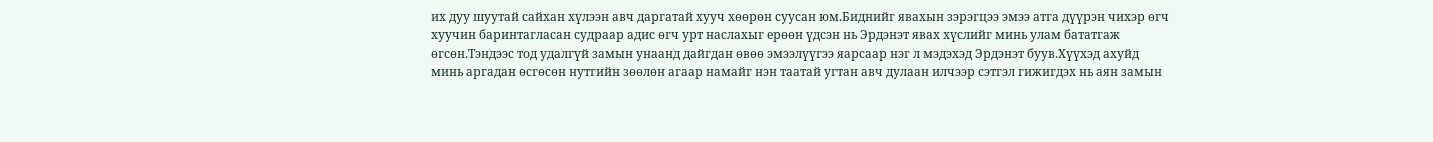их дуу шуутай сайхан хүлээн авч даргатай хууч хөөрөн суусан юм.Биднийг явахын зэрэгцээ эмээ атга дүүрэн чихэр өгч хуучин баринтагласан судраар адис өгч урт наслахыг ерөөн үдсэн нь Эрдэнэт явах хүслийг минь улам бататгаж өгсөн.Тэндээс тод удалгүй замын унаанд дайгдан өвөө эмээлүүгээ яарсаар нэг л мэдэхэд Эрдэнэт буув.Хүүхэд ахуйд минь аргадан өсгөсөн нутгийн зөөлөн агаар намайг нэн таатай угтан авч дулаан илчээр сэтгэл гижигдэх нь аян замын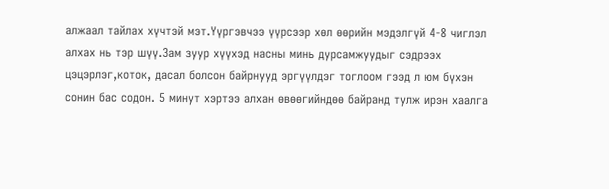алжаал тайлах хүчтэй мэт.Үүргэвчээ үүрсээр хөл өөрийн мэдэлгүй 4-8 чиглэл алхах нь тэр шүү.Зам зуур хүүхэд насны минь дурсамжуудыг сэдрээх цэцэрлэг,коток, дасал болсон байрнууд эргүүлдэг тоглоом гээд л юм бүхэн сонин бас содон. 5 минут хэртээ алхан өвөөгийндөө байранд тулж ирэн хаалга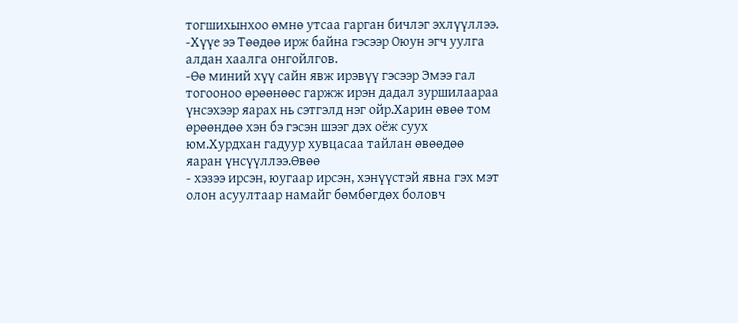тогшихынхоо өмнө утсаа гарган бичлэг эхлүүллээ.
-Хүүе ээ Төөдөө ирж байна гэсээр Оюун эгч уулга алдан хаалга онгойлгов.
-Өө миний хүү сайн явж ирэвүү гэсээр Эмээ гал тогооноо өрөөнөөс гаржж ирэн дадал зуршилаараа үнсэхээр яарах нь сэтгэлд нэг ойр.Харин өвөө том өрөөндөө хэн бэ гэсэн шээг дэх оёж суух юм.Хурдхан гадуур хувцасаа тайлан өвөөдөө яаран үнсүүллээ.Өвөө
- хэзээ ирсэн, юугаар ирсэн, хэнүүстэй явна гэх мэт олон асуултаар намайг бөмбөгдөх боловч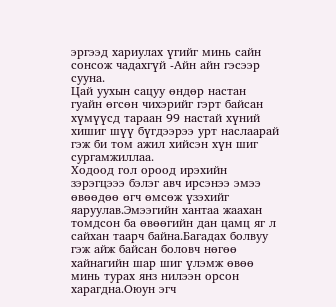эргээд хариулах үгийг минь сайн сонсож чадахгүй -Айн айн гэсээр сууна.
Цай уухын сацуу өндөр настан гуайн өгсөн чихэрийг гэрт байсан хүмүүсд тараан 99 настай хүний хишиг шүү бүгдээрээ урт наслаарай гэж би том ажил хийсэн хүн шиг сургамжиллаа.
Ходоод гол ороод ирэхийн зэрэгцэээ бэлэг авч ирсэнээ эмээ өвөөдөө өгч өмсөж үзэхийг яаруулав.Эмээгийн хантаа жаахан томдсон ба өвөөгийн дан цамц яг л сайхан таарч байна.Багадах болвуу гэж айж байсан боловч нөгөө хайнагийн шар шиг үлэмж өвөө минь турах янз нилээн орсон харагдна.Оюун эгч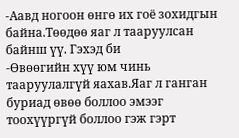-Аавд ногоон өнгө их гоё зохидгын байна.Төөдөө яаг л тааруулсан байнш үү. Гэхэд би
-Өвөөгийн хүү юм чинь тааруулалгүй яахав.Яаг л ганган буриад өвөө боллоо эмээг тоохүүргүй боллоо гэж гэрт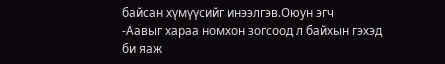байсан хүмүүсийг инээлгэв.Оюун эгч
-Аавыг хараа номхон зогсоод л байхын гэхэд би яаж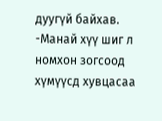дуугүй байхав.
-Манай хүү шиг л номхон зогсоод хүмүүсд хувцасаа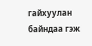гайхуулан байндаа гэж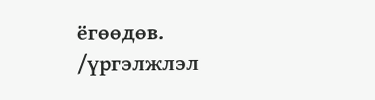ёгөөдөв.
/үргэлжлэл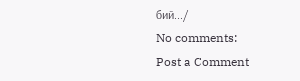бий.../
No comments:
Post a Comment